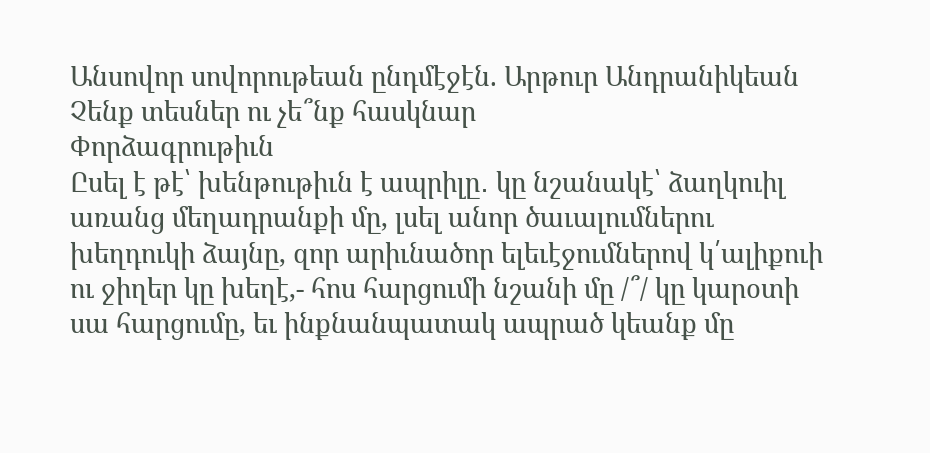Անսովոր սովորութեան ընդմէջէն. Արթուր Անդրանիկեան
Չենք տեսներ ու չե՞նք հասկնար
Փորձագրութիւն
Ըսել է թէ՝ խենթութիւն է ապրիլը․ կը նշանակէ՝ ձաղկուիլ առանց մեղադրանքի մը, լսել անոր ծաւալումներու խեղդուկի ձայնը, զոր արիւնածոր ելեւէջումներով կ՛ալիքուի ու ջիղեր կը խեղէ,- հոս հարցումի նշանի մը /՞/ կը կարօտի սա հարցումը, եւ ինքնանպատակ ապրած կեանք մը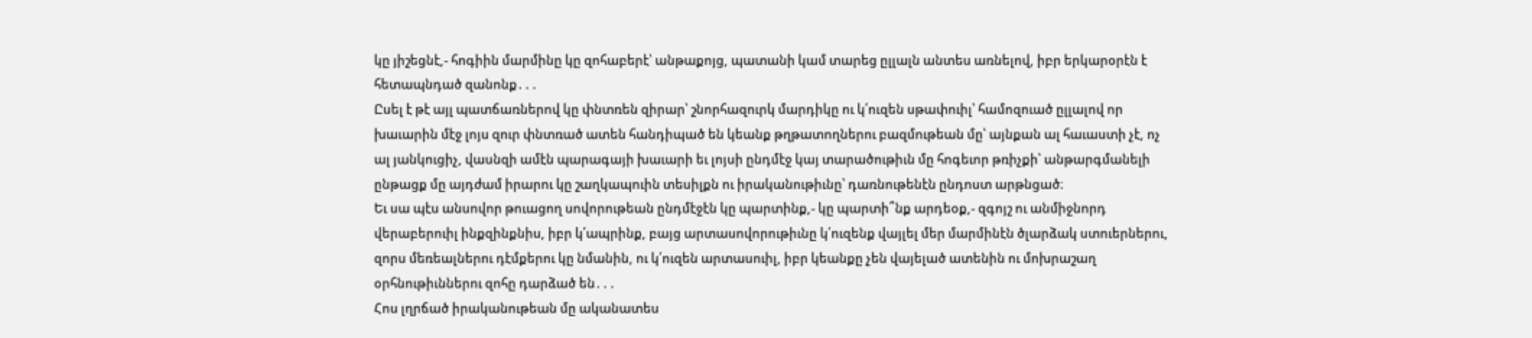կը յիշեցնէ,- հոգիին մարմինը կը զոհաբերէ՝ անթաքոյց, պատանի կամ տարեց ըլլալն անտես առնելով, իբր երկարօրէն է հետապնդած զանոնք․․․
Ըսել է թէ այլ պատճառներով կը փնտռեն զիրար՝ շնորհազուրկ մարդիկը ու կ՛ուզեն սթափուիլ՝ համոզուած ըլլալով որ խաւարին մէջ լոյս զուր փնտռած ատեն հանդիպած են կեանք թղթատողներու բազմութեան մը՝ այնքան ալ հաւաստի չէ, ոչ ալ յանկուցիչ, վասնզի ամէն պարագայի խաւարի եւ լոյսի ընդմէջ կայ տարածութիւն մը հոգեւոր թռիչքի՝ անթարգմանելի ընթացք մը այդժամ իրարու կը շաղկապուին տեսիլքն ու իրականութիւնը՝ դառնութենէն ընդոստ արթնցած։
Եւ սա պէս անսովոր թուացող սովորութեան ընդմէջէն կը պարտինք,- կը պարտի՞նք արդեօք,- զգոյշ ու անմիջնորդ վերաբերուիլ ինքզինքնիս, իբր կ՛ապրինք, բայց արտասովորութիւնը կ՛ուզենք վայլել մեր մարմինէն ծլարձակ ստուերներու, զորս մեռեալներու դէմքերու կը նմանին, ու կ՛ուզեն արտասուիլ, իբր կեանքը չեն վայելած ատենին ու մոխրաշաղ օրհնութիւններու զոհը դարձած են․․․
Հոս լղրճած իրականութեան մը ականատես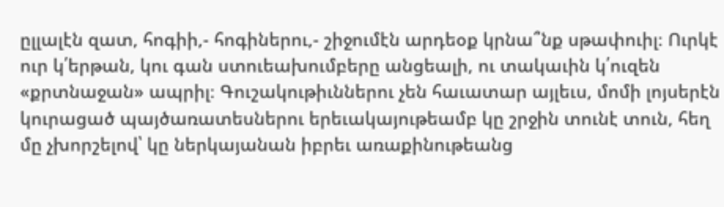ըլլալէն զատ, հոգիի,- հոգիներու,- շիջումէն արդեօք կրնա՞նք սթափուիլ։ Ուրկէ ուր կ՛երթան, կու գան ստուեախումբերը անցեալի, ու տակաւին կ՛ուզեն «քրտնաջան» ապրիլ։ Գուշակութիւններու չեն հաւատար այլեւս, մոմի լոյսերէն կուրացած պայծառատեսներու երեւակայութեամբ կը շրջին տունէ տուն, հեղ մը չխորշելով՝ կը ներկայանան իբրեւ առաքինութեանց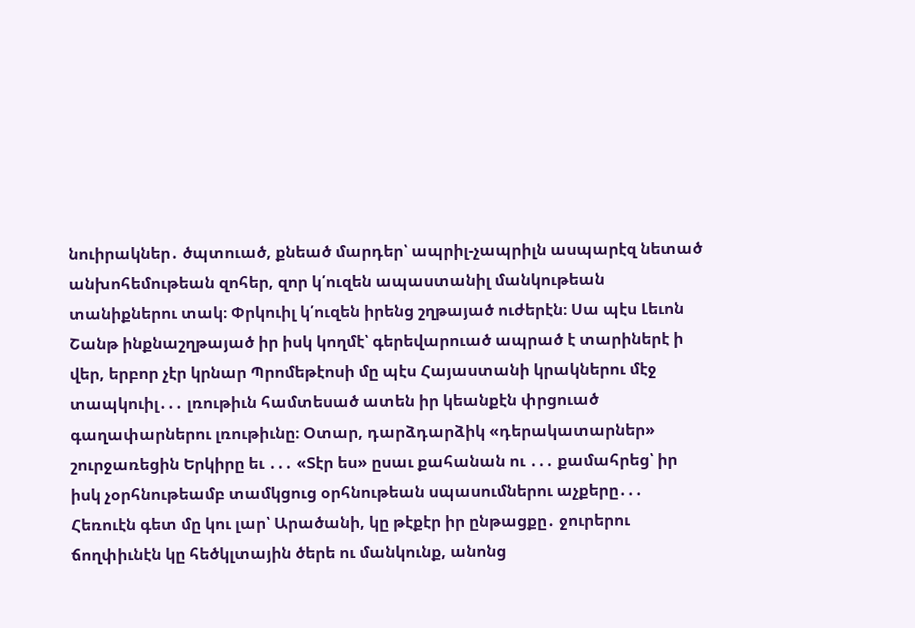նուիրակներ․ ծպտուած, քնեած մարդեր՝ ապրիլ-չապրիլն ասպարէզ նետած անխոհեմութեան զոհեր, զոր կ՛ուզեն ապաստանիլ մանկութեան տանիքներու տակ։ Փրկուիլ կ՛ուզեն իրենց շղթայած ուժերէն։ Սա պէս Լեւոն Շանթ ինքնաշղթայած իր իսկ կողմէ՝ գերեվարուած ապրած է տարիներէ ի վեր, երբոր չէր կրնար Պրոմեթէոսի մը պէս Հայաստանի կրակներու մէջ տապկուիլ․․․ լռութիւն համտեսած ատեն իր կեանքէն փրցուած գաղափարներու լռութիւնը։ Օտար, դարձդարձիկ «դերակատարներ» շուրջառեցին Երկիրը եւ ․․․ «Տէր ես» ըսաւ քահանան ու ․․․ քամահրեց՝ իր իսկ չօրհնութեամբ տամկցուց օրհնութեան սպասումներու աչքերը․․․
Հեռուէն գետ մը կու լար՝ Արածանի, կը թէքէր իր ընթացքը․ ջուրերու ճողփիւնէն կը հեծկլտային ծերե ու մանկունք, անոնց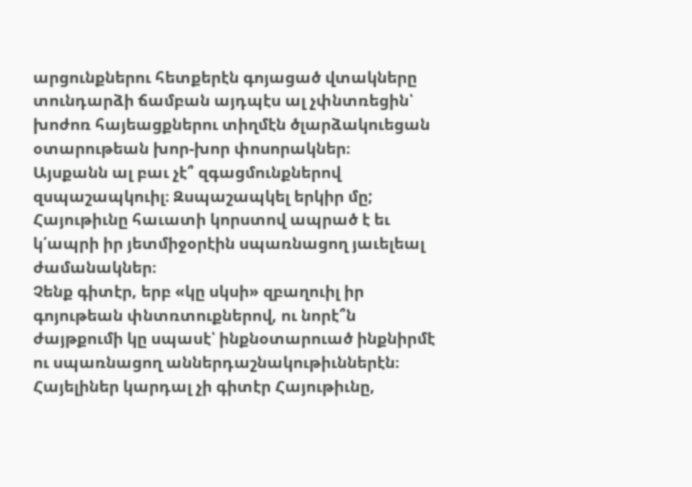արցունքներու հետքերէն գոյացած վտակները տունդարձի ճամբան այդպէս ալ չփնտռեցին՝ խոժոռ հայեացքներու տիղմէն ծլարձակուեցան օտարութեան խոր-խոր փոսորակներ։
Այսքանն ալ բաւ չէ՞ զգացմունքներով զսպաշապկուիլ։ Զսպաշապկել երկիր մը; Հայութիւնը հաւատի կորստով ապրած է եւ կ՛ապրի իր յետմիջօրէին սպառնացող յաւելեալ ժամանակներ։
Չենք գիտէր, երբ «կը սկսի» զբաղուիլ իր գոյութեան փնտռտուքներով, ու նորէ՞ն ժայթքումի կը սպասէ՝ ինքնօտարուած ինքնիրմէ ու սպառնացող աններդաշնակութիւններէն։ Հայելիներ կարդալ չի գիտէր Հայութիւնը,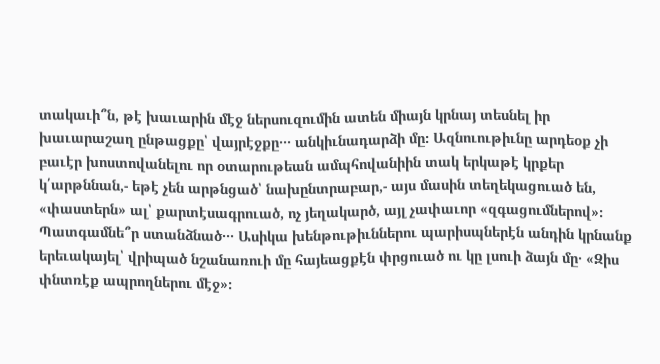տակաւի՞ն, թէ խաւարին մէջ ներսուզումին ատեն միայն կրնայ տեսնել իր խաւարաշաղ ընթացքը՝ վայրէջքը․․․ անկիւնադարձի մը։ Ազնուութիւնը արդեօք չի բաւէր խոստովանելու որ օտարութեան ամպհովանիին տակ երկաթէ կրքեր կ՛արթննան,- եթէ չեն արթնցած՝ նախընտրաբար,- այս մասին տեղեկացուած են, «փաստերն» ալ՝ քարտէսագրուած, ոչ յեղակարծ, այլ չափաւոր «զգացումներով»։
Պատգամնե՞ր ստանձնած․․․ Ասիկա խենթութիւններու պարիսպներէն անդին կրնանք երեւակայել՝ վրիպած նշանառուի մը հայեացքէն փրցուած ու կը լսուի ձայն մը․ «Զիս փնտռէք ապրողներու մէջ»։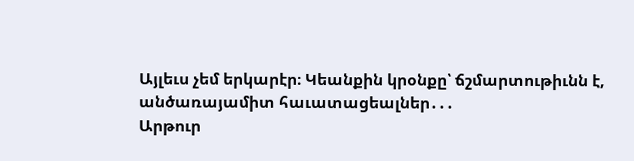Այլեւս չեմ երկարէր։ Կեանքին կրօնքը՝ ճշմարտութիւնն է, անծառայամիտ հաւատացեալներ․․․
Արթուր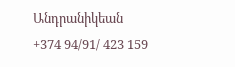Անդրանիկեան
+374 94/91/ 423 159